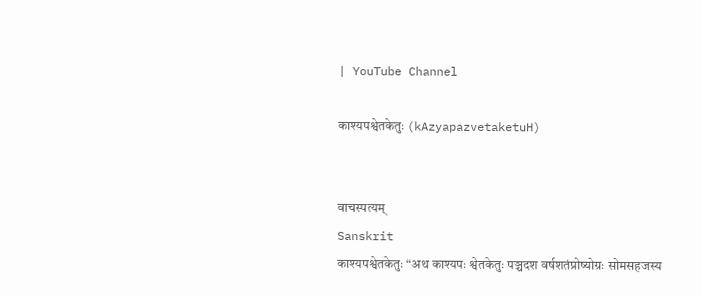| YouTube Channel

काश्यपश्वेतकेतुः (kAzyapazvetaketuH)


वाचस्पत्यम्
Sanskrit
काश्यपश्वेतकेतुः “अथ काश्यपः श्वेतकेतुः पञ्चदश वर्षशतंप्रोष्योग्रः सोमसहजस्य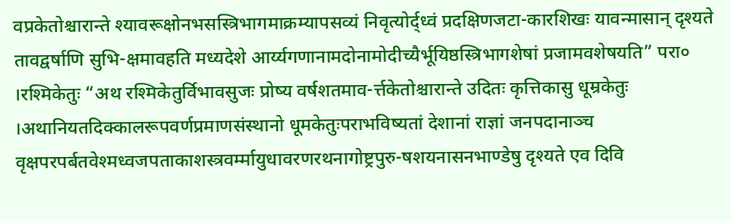वप्रकेतोश्चारान्ते श्यावरूक्षोनभसस्त्रिभागमाक्रम्यापसव्यं निवृत्योर्द्ध्वं प्रदक्षिणजटा-कारशिखः यावन्मासान् दृश्यते तावद्वर्षाणि सुभि-क्षमावहति मध्यदेशे आर्य्यगणानामदोनामोदीच्यैर्भूयिष्ठस्त्रिभागशेषां प्रजामवशेषयति” परा० ।रश्मिकेतुः “अथ रश्मिकेतुर्विभावसुजः प्रोष्य वर्षशतमाव-र्त्तकेतोश्चारान्ते उदितः कृत्तिकासु धूम्रकेतुः ।अथानियतदिक्कालरूपवर्णप्रमाणसंस्थानो धूमकेतुःपराभविष्यतां देशानां राज्ञां जनपदानाञ्च वृक्षपरपर्बतवेश्मध्वजपताकाशस्त्रवर्म्मायुधावरणरथनागोष्ट्रपुरु-षशयनासनभाण्डेषु दृश्यते एव दिवि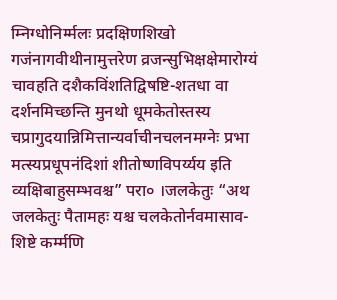म्निग्धोनिर्म्मलः प्रदक्षिणशिखो गजंनागवीथीनामुत्तरेण व्रजन्सुभिक्षक्षेमारोग्यं चावहति दशैकविंशतिद्विषष्टि-शतधा वा दर्शनमिच्छन्ति मुनथो धूमकेतोस्तस्य चप्रागुदयान्निमित्तान्यर्वाचीनचलनमग्नेः प्रभा मत्स्यप्रधूपनंदिशां शीतोष्णविपर्य्यय इति व्यक्षिबाहुसम्भवश्च” परा० ।जलकेतुः “अथ जलकेतुः पैतामहः यश्च चलकेतोर्नवमासाव-शिष्टे कर्म्मणि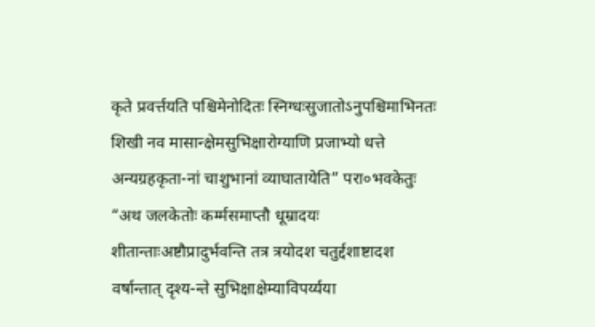कृते प्रवर्त्तयति पश्चिमेनोदितः स्निग्धःसुजातोऽनुपश्चिमाभिनतः शिखी नव मासान्क्षेमसुभिक्षारोग्याणि प्रजाभ्यो धत्ते अन्यग्रहकृता-नां चाशुभानां व्याघातायेति” परा०भवकेतुः “अथ जलकेतोः कर्म्मसमाप्तौ धूम्रादयः शीतान्ताःअष्टौप्रादुर्भवन्ति तत्र त्रयोदश चतुर्द्दशाष्टादश वर्षान्तात् दृश्य-न्ते सुभिक्षाक्षेम्याविपर्य्यया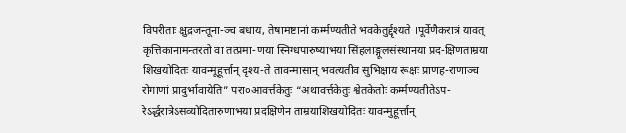विपरीताः क्षुद्रजन्तूना-ञ्च बधाय, तेषामष्टानां कर्म्मण्यतीते भवकेतुर्द्दृश्यते ।पूर्वेणैकरात्रं यावत् कृत्तिकानामन्तरतो वा तत्प्रमा-णया स्निग्धपारुष्याभया सिंहलाङ्गूलसंस्थानया प्रद-क्षिणताम्रया शिखयोदितः यावन्मूहूर्त्तान् दृश्य-ते तावन्मासान् भवत्यतीव सुभिक्षाय रूक्षः प्राणह-राणाञ्च रोगाणां प्रादुर्भावायेति” परा०आवर्त्तकेतुः “अथावर्त्तकेतुः श्वेतकेतोः कर्म्मण्यतीतेऽप-रेऽर्द्धरात्रेऽसव्योदितारुणाभया प्रदक्षिणेन ताम्रयाशिखयोदितः यावन्मुहूर्त्तान्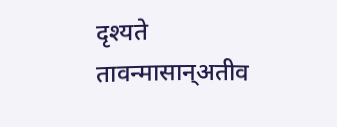दृश्यते तावन्मासान्अतीव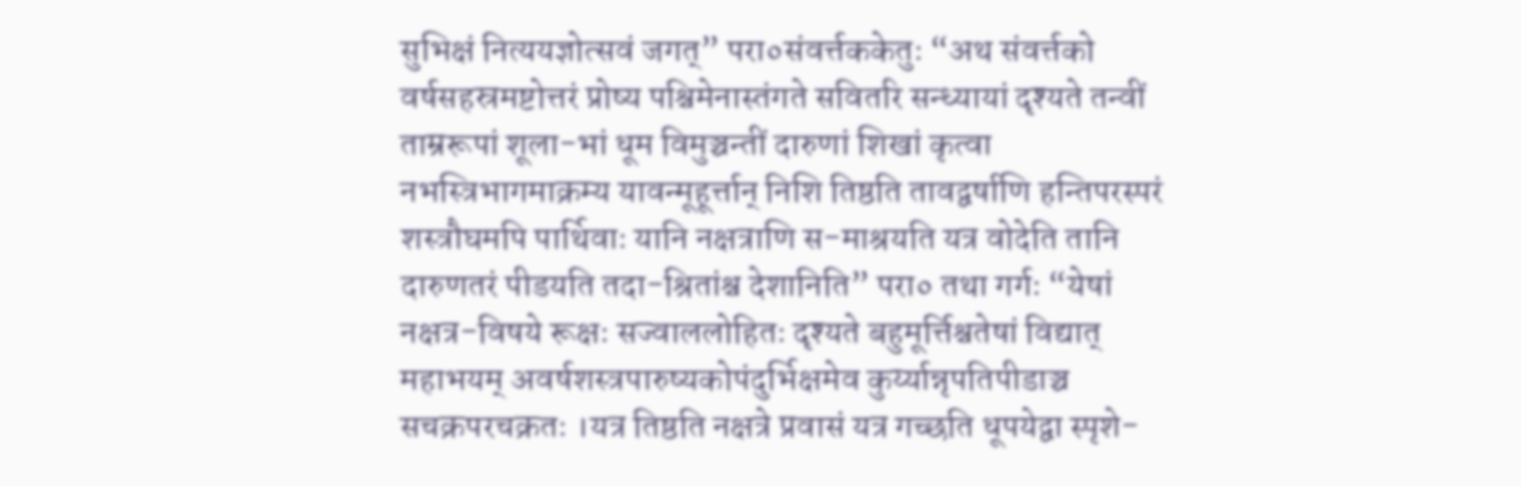सुभिक्षं नित्ययज्ञोत्सवं जगत्” परा०संवर्त्तककेतुः “अथ संवर्त्तको वर्षसहस्रमष्टोत्तरं प्रोष्य पश्चिमेनास्तंगते सवितरि सन्ध्यायां दृश्यते तन्वीं ताम्ररूपां शूला-भां धूम विमुञ्चन्तीं दारुणां शिखां कृत्वा नभस्त्रिभागमाक्रम्य यावन्मूहूर्त्तान् निशि तिष्ठति तावद्वर्षाणि हन्तिपरस्परं शस्त्रौघमपि पार्थिवाः यानि नक्षत्राणि स-माश्रयति यत्र वोदेति तानि दारुणतरं पीडयति तदा-श्रितांश्च देशानिति” परा० तथा गर्गः “येषां नक्षत्र-विषये रूक्षः सज्वाललोहितः दृश्यते बहुमूर्त्तिश्चतेषां विद्यात् महाभयम् अवर्षशस्त्रपारुष्यकोपंदुर्भिक्षमेव कुर्य्यान्नृपतिपीडाञ्च सचक्रपरचक्रतः ।यत्र तिष्ठति नक्षत्रे प्रवासं यत्र गच्छति धूपयेद्वा स्पृशे-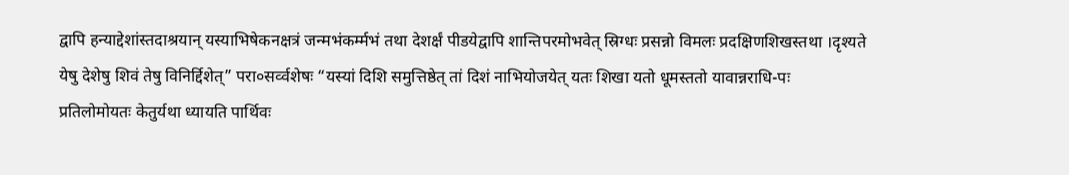द्वापि हन्याद्देशांस्तदाश्रयान् यस्याभिषेकनक्षत्रं जन्मभंकर्म्मभं तथा देशर्क्षं पीडयेद्वापि शान्तिपरमोभवेत् स्रिग्धः प्रसन्नो विमलः प्रदक्षिणशिखस्तथा ।दृश्यते येषु देशेषु शिवं तेषु विनिर्द्दिशेत्” परा०सर्व्वशेषः “यस्यां दिशि समुत्तिष्ठेत् तां दिशं नाभियोजयेत् यतः शिखा यतो धूमस्ततो यावान्नराधि-पः प्रतिलोमोयतः केतुर्यथा ध्यायति पार्थिवः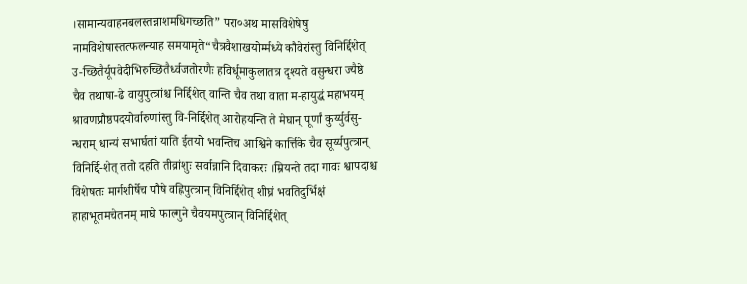।सामान्यवाहनबलस्तन्नाशमधिगच्छति” परा०अथ मासविशेषेषु नामविशेषास्तत्फलन्याह समयामृते“चैत्रवैशाखयोर्म्मध्ये कौवेरांस्तु विनिर्द्दिशेत् उ-च्छितैर्यूपवेदीभिरुच्छितैर्ध्वजतोरणैः हविर्धूमाकुलातत्र दृश्यते वसुन्धरा ज्यैष्ठे चैव तथाषा-ढे वायुपुत्त्रांश्च निर्द्दिशेत् वान्ति चैव तथा वाता म-हायुद्धं महाभयम् श्रावणप्रौष्ठपदयोर्वारुणांस्तु वि-निर्द्दिशेत् आरोहयन्ति ते मेघान् पूर्णां कुर्य्युर्वसु-न्धराम् धान्यं सभार्घतां याति ईतयो भवन्तिच आश्विने कार्त्तिके चैव सूर्य्यपुत्त्रान् विनिर्द्दि-शेत् ततो दहति तीव्रांशुः सर्वान्नानि दिवाकरः ।म्रियन्ते तदा गावः श्वापदाश्च विशेषतः मार्गशीर्षेच पौषे वह्निपुत्त्रान् विनिर्द्दिशेत् शीघ्रं भवतिदुर्भिक्षं हाहाभूतमचेतनम् माघे फाल्गुने चैवयमपुत्त्रान् विनिर्द्दिशेत्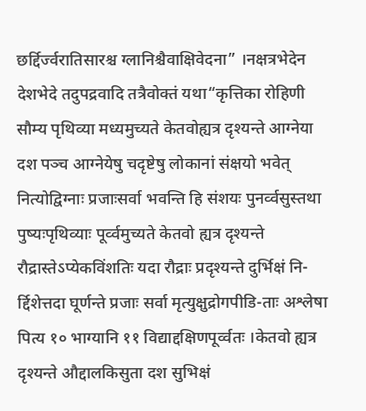छर्द्दिर्ज्वरातिसारश्च ग्लानिश्चैवाक्षिवेदना” ।नक्षत्रभेदेन देशभेदे तदुपद्रवादि तत्रैवोक्तं यथा“कृत्तिका रोहिणी सौम्य पृथिव्या मध्यमुच्यते केतवोह्यत्र दृश्यन्ते आग्नेया दश पञ्च आग्नेयेषु चदृष्टेषु लोकानां संक्षयो भवेत् नित्योद्विग्नाः प्रजाःसर्वा भवन्ति हि संशयः पुनर्व्वसुस्तथा पुष्यःपृथिव्याः पूर्व्वमुच्यते केतवो ह्यत्र दृश्यन्ते रौद्रास्तेऽप्येकविंशतिः यदा रौद्राः प्रदृश्यन्ते दुर्भिक्षं नि-र्द्दिशेत्तदा घूर्णन्ते प्रजाः सर्वा मृत्युक्षुद्रोगपीडि-ताः अश्लेषा पित्य १० भाग्यानि ११ विद्याद्दक्षिणपूर्व्वतः ।केतवो ह्यत्र दृश्यन्ते औद्दालकिसुता दश सुभिक्षं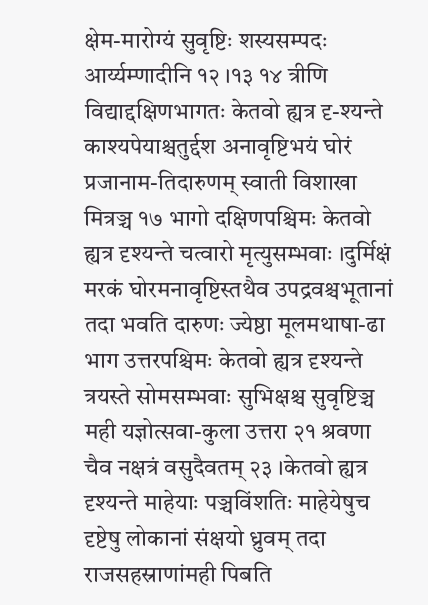क्षेम-मारोग्यं सुवृष्टिः शस्यसम्पदः आर्य्यम्णादीनि १२ ।१३ १४ त्रीणि विद्याद्दक्षिणभागतः केतवो ह्यत्र दृ-श्यन्ते काश्यपेयाश्चतुर्द्दश अनावृष्टिभयं घोरं प्रजानाम-तिदारुणम् स्वाती विशाखा मित्रञ्च १७ भागो दक्षिणपश्चिमः केतवो ह्यत्र दृश्यन्ते चत्वारो मृत्युसम्भवाः ।दुर्मिक्षं मरकं घोरमनावृष्टिस्तथैव उपद्रवश्चभूतानां तदा भवति दारुणः ज्येष्ठा मूलमथाषा-ढा भाग उत्तरपश्चिमः केतवो ह्यत्र दृश्यन्ते त्रयस्ते सोमसम्भवाः सुभिक्षश्च सुवृष्टिञ्च मही यज्ञोत्सवा-कुला उत्तरा २१ श्रवणा चैव नक्षत्रं वसुदैवतम् २३ ।केतवो ह्यत्र दृश्यन्ते माहेयाः पञ्चविंशतिः माहेयेषुच दृष्टेषु लोकानां संक्षयो ध्रुवम् तदा राजसहस्राणांमही पिबति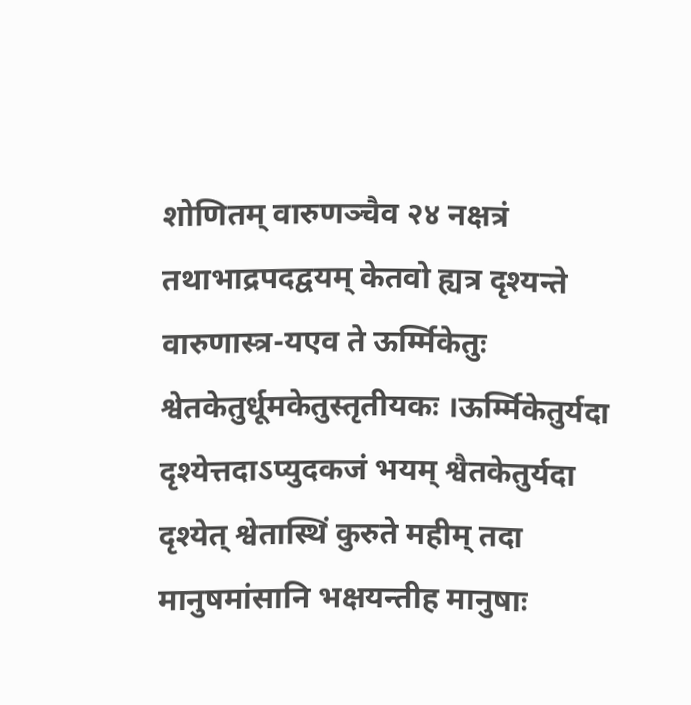शोणितम् वारुणञ्चैव २४ नक्षत्रं तथाभाद्रपदद्वयम् केतवो ह्यत्र दृश्यन्ते वारुणास्त्र-यएव ते ऊर्म्मिकेतुः श्वेतकेतुर्धूमकेतुस्तृतीयकः ।ऊर्म्मिकेतुर्यदा दृश्येत्तदाऽप्युदकजं भयम् श्वैतकेतुर्यदा दृश्येत् श्वेतास्थिं कुरुते महीम् तदा मानुषमांसानि भक्षयन्तीह मानुषाः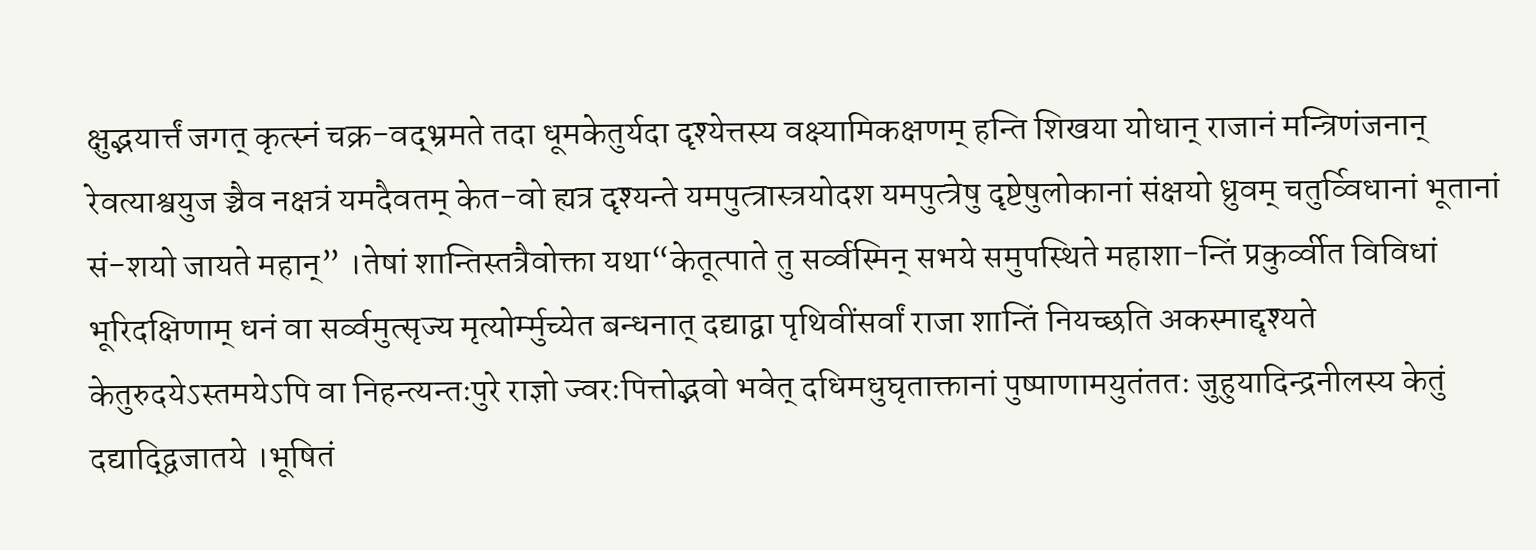क्षुद्भयार्त्तं जगत् कृत्स्नं चक्र-वद्भ्रमते तदा धूमकेतुर्यदा दृश्येत्तस्य वक्ष्यामिकक्षणम् हन्ति शिखया योधान् राजानं मन्त्रिणंजनान् रेवत्याश्वयुज ञ्चैव नक्षत्रं यमदैवतम् केत-वो ह्यत्र दृश्यन्ते यमपुत्त्रास्त्रयोदश यमपुत्त्रेषु दृष्टेषुलोकानां संक्षयो ध्रुवम् चतुर्व्विधानां भूतानां सं-शयो जायते महान्” ।तेषां शान्तिस्तत्रैवोक्ता यथा“केतूत्पाते तु सर्व्वस्मिन् सभये समुपस्थिते महाशा-न्तिं प्रकुर्व्वीत विविधां भूरिदक्षिणाम् धनं वा सर्व्वमुत्सृज्य मृत्योर्म्मुच्येत बन्धनात् दद्याद्वा पृथिवींसर्वां राजा शान्तिं नियच्छति अकस्माद्दृश्यते केतुरुदयेऽस्तमयेऽपि वा निहन्त्यन्तःपुरे राज्ञो ज्वरःपित्तोद्भवो भवेत् दधिमधुघृताक्तानां पुष्पाणामयुतंततः जुहुयादिन्द्रनीलस्य केतुं दद्याद्द्विजातये ।भूषितं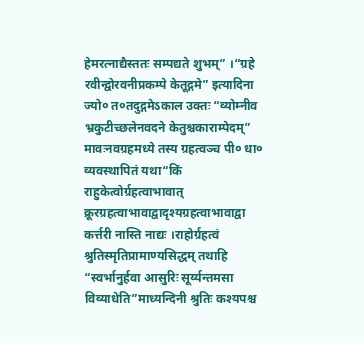हेमरत्नाद्यैस्ततः सम्पद्यते शुभम्” ।“ग्रहे रवीन्द्वोरवनीप्रकम्पे केतूद्गमे” इत्यादिना ज्यो० त०तदुद्गमेऽकाल उक्तः “व्योम्नीव भ्रकुटीच्छलेनवदने केतुश्चकाराम्पेदम्” मावःनवग्रहमध्ये तस्य ग्रहत्वञ्च पी० धा० व्यवस्थापितं यथा“किं राहुकेत्वोर्ग्रहत्वाभावात् क्रूरग्रहत्वाभावाद्वादृश्यग्रहत्वाभावाद्वा कर्त्तरी नास्ति नाद्यः ।राहोर्ग्रहत्वं श्रुतिस्मृतिप्रामाण्यसिद्धम् तथाहि “स्वर्भानुर्हवा आसुरिः सूर्य्यन्तमसा विव्याधेति”माध्यन्दिनी श्रुतिः कश्यपश्च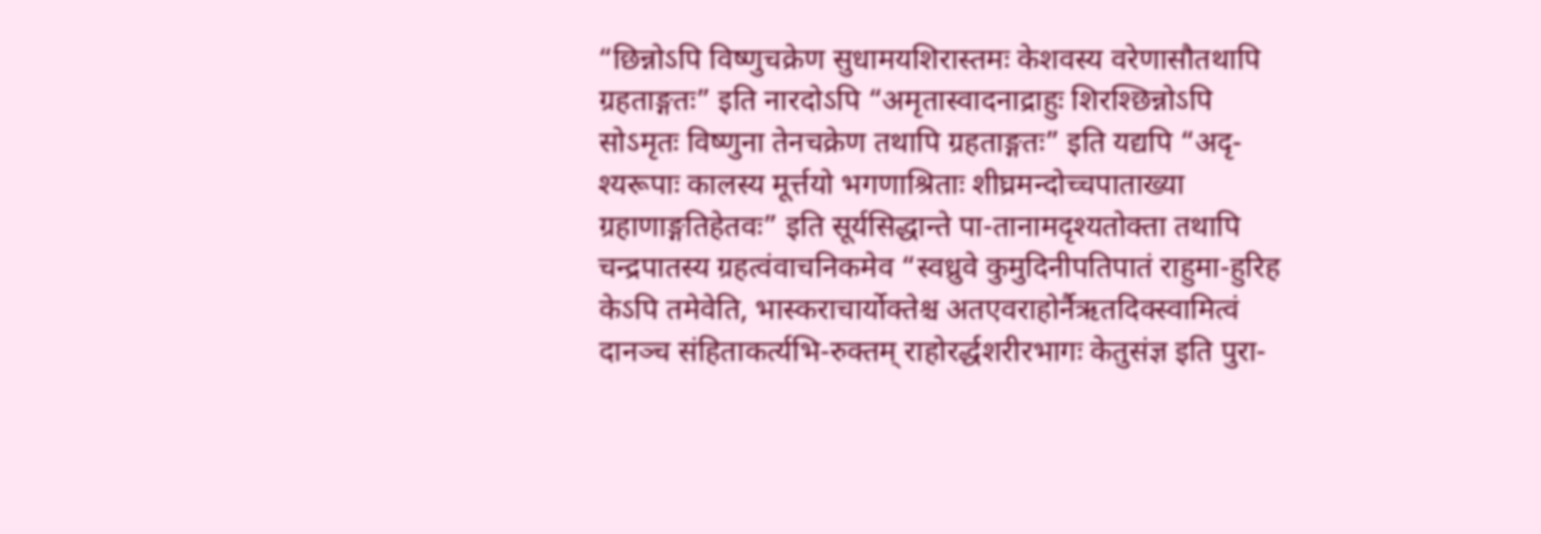“छिन्नोऽपि विष्णुचक्रेण सुधामयशिरास्तमः केशवस्य वरेणासौतथापि ग्रहताङ्गतः” इति नारदोऽपि “अमृतास्वादनाद्राहुः शिरश्छिन्नोऽपि सोऽमृतः विष्णुना तेनचक्रेण तथापि ग्रहताङ्गतः” इति यद्यपि “अदृ-श्यरूपाः कालस्य मूर्त्तयो भगणाश्रिताः शीघ्रमन्दोच्चपाताख्या ग्रहाणाङ्गतिहेतवः” इति सूर्यसिद्धान्ते पा-तानामदृश्यतोक्ता तथापि चन्द्रपातस्य ग्रहत्वंवाचनिकमेव “स्वध्रुवे कुमुदिनीपतिपातं राहुमा-हुरिह केऽपि तमेवेति, भास्कराचार्योक्तेश्च अतएवराहोर्नैऋतदिक्स्वामित्वं दानञ्च संहिताकर्त्यभि-रुक्तम् राहोरर्द्धशरीरभागः केतुसंज्ञ इति पुरा-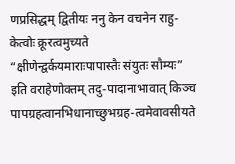णप्रसिद्धम् द्वितीयः ननु केन वचनेन राहु-केत्वोः क्रूरत्वमुच्यते “क्षीणेन्द्वर्कयमाराःपापास्तैः संयुतः सौम्यः” इति वराहेणोक्तम् तदु-पादानाभावात् किञ्च पापग्रहत्वानभिधानाच्छुभग्रह-त्वमेवावसीयते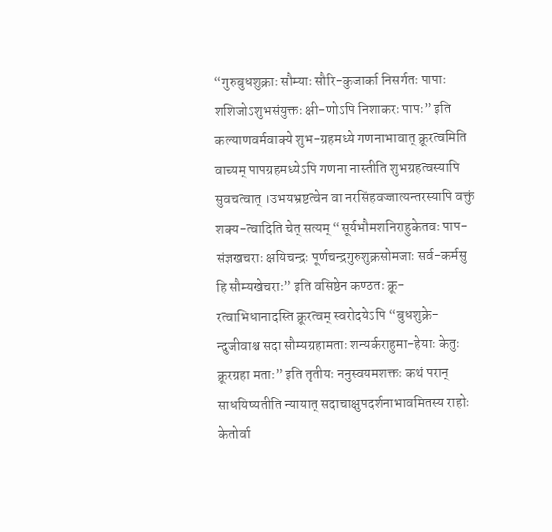“गुरुबुधशुक्राः सौम्याः सौरि-कुजार्का निसर्गतः पापाः शशिजोऽशुभसंयुक्तः क्षी-णोऽपि निशाकरः पापः” इति कल्याणवर्मवाक्ये शुभ-ग्रहमध्ये गणनाभावात् क्रूरत्वमिति वाच्यम् पापग्रहमध्येऽपि गणना नास्तीति शुभग्रहत्वस्यापि सुवचत्वात् ।उभयभ्रष्टत्वेन वा नरसिंहवज्जात्यन्तरस्यापि वक्तुं शक्य-त्वादिति चेत् सत्यम् “सूर्यभौमशनिराहुकेतवः पाप-संज्ञखचराः क्षयिचन्द्रः पूर्णचन्द्रगुरुशुक्रसोमजाः सर्व-कर्मसु हि सौम्यखेचराः” इति वसिष्ठेन कण्ठतः क्रू-रत्वाभिधानादस्ति क्रूरत्वम् स्वरोदयेऽपि “बुधशुक्रे-न्दुजीवाश्च सदा सौम्यग्रहामताः शन्यर्कराहुमा-हेयाः केतुः क्रूरग्रहा मताः” इति तृतीयः ननुस्वयमशक्तः कथं परान् साधयिष्यतीति न्यायात् सदाचाक्षुपदर्शनाभावमितस्य राहोः केतोर्वा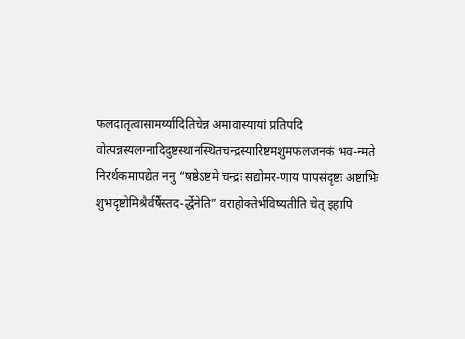फलदातृत्वासामर्य्यादितिचेन्न अमावास्यायां प्रतिपदि वोत्पन्नस्यलग्नादिदुष्टस्थानस्थितचन्द्रस्यारिष्टमशुमफलजनकं भव-न्मते निरर्थकमापद्येत ननु “षष्ठेऽष्टमे चन्द्रः सद्योमर-णाय पापसंदृष्टः अष्टाभिः शुभदृष्टोमिश्रैर्वर्षैस्तद-र्द्धेनेति” वराहोक्तेर्भविष्यतीति चेत् इहापि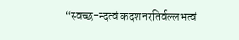“स्वच्छ-न्दत्वं कदशनरतिर्वल्लभत्वं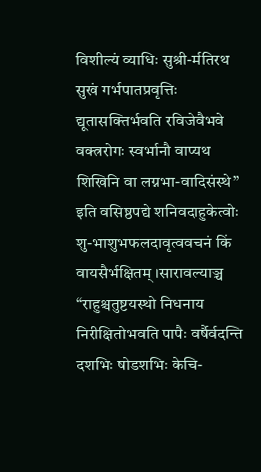विशील्यं व्याधिः सुश्री-र्मतिरथ सुखं गर्भपातप्रवृत्तिः द्यूतासक्तिर्भवति रविजेवैभवे वक्त्ररोगः स्वर्भानौ वाप्यथ शिखिनि वा लग्नभा-वादिसंस्थे” इति वसिष्ठपद्ये शनिवदाहुकेत्वोः शु-भाशुभफलदावृत्ववचनं किं वायसैर्भक्षितम् ।सारावल्याञ्च “राहुश्चतुष्टयस्थो निधनाय निरीक्षितोभवति पापैः वर्षैर्वदन्ति दशभिः षोडशभिः केचि-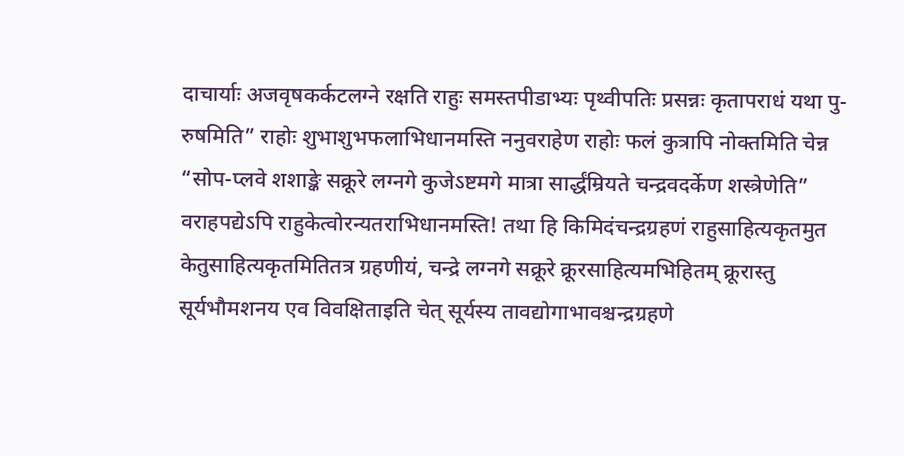दाचार्याः अजवृषकर्कटलग्ने रक्षति राहुः समस्तपीडाभ्यः पृथ्वीपतिः प्रसन्नः कृतापराधं यथा पु-रुषमिति” राहोः शुभाशुभफलाभिधानमस्ति ननुवराहेण राहोः फलं कुत्रापि नोक्तमिति चेन्न “सोप-प्लवे शशाङ्के सक्रूरे लग्नगे कुजेऽष्टमगे मात्रा सार्द्धंम्रियते चन्द्रवदर्केण शस्त्रेणेति” वराहपद्येऽपि राहुकेत्वोरन्यतराभिधानमस्ति! तथा हि किमिदंचन्द्रग्रहणं राहुसाहित्यकृतमुत केतुसाहित्यकृतमितितत्र ग्रहणीयं, चन्द्रे लग्नगे सक्रूरे क्रूरसाहित्यमभिहितम् क्रूरास्तु सूर्यभौमशनय एव विवक्षिताइति चेत् सूर्यस्य तावद्योगाभावश्चन्द्रग्रहणे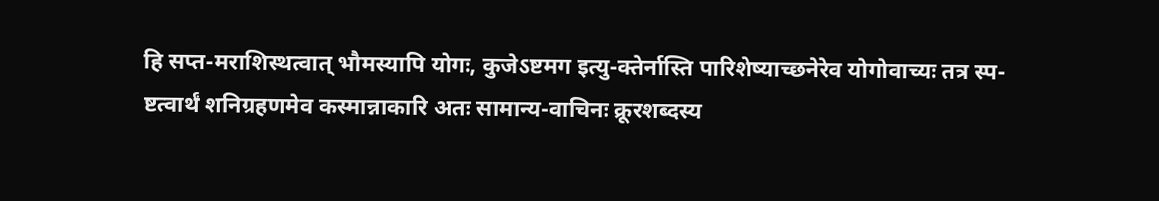हि सप्त-मराशिस्थत्वात् भौमस्यापि योगः, कुजेऽष्टमग इत्यु-क्तेर्नास्ति पारिशेष्याच्छनेरेव योगोवाच्यः तत्र स्प-ष्टत्वार्थं शनिग्रहणमेव कस्मान्नाकारि अतः सामान्य-वाचिनः क्रूरशब्दस्य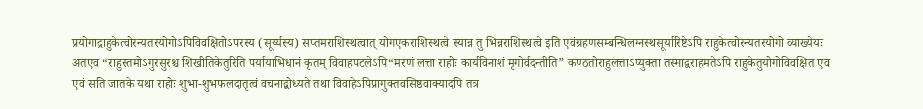प्रयोगाद्राहुकेत्वोरन्यतरयोगोऽपिविवक्षितोऽपरस्य (सूर्य्यस्य) सप्तमराशिस्थत्वात् योगएकराशिस्थत्वे स्यान्न तु भिन्नराशिस्थत्वे इति एवंग्रहणसम्बन्धिलग्नस्थसूर्यारिष्टेऽपि राहुकेत्वोरन्यतरयोगो व्याख्येयः अतएव “राहुस्तमोऽगुरसुरश्च शिखीतिकेतुरिति पर्यायाभिधानं कृतम् विवाहपटलेऽपि“मरणं लत्ता राहोः कार्यविनाशं मृगोर्वदन्तीति” कण्ठतोराहुलत्ताऽप्युक्ता तस्माद्वराहमतेऽपि राहुकेतुयोगोविवक्षित एव एवं सति जातके यथा राहोः शुभा-शुभफलदातृत्वं वचनाद्बोध्यते तथा विवाहेऽपिप्रागुक्तवसिष्ठवाक्यादपि तत्र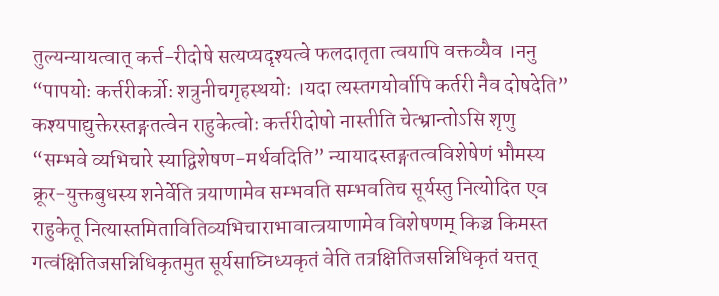तुल्यन्यायत्वात् कर्त्त-रीदोषे सत्यप्यदृश्यत्वे फलदातृता त्वयापि वक्तव्यैव ।ननु “पापयोः कर्त्तरीकर्त्रोः शत्रुनीचगृहस्थयोः ।यदा त्यस्तगयोर्वापि कर्तरी नैव दोषदेति” कश्यपाद्युक्तेरस्तङ्गतत्वेन राहुकेत्वोः कर्त्तरीदोषो नास्तीति चेत्भ्रान्तोऽसि शृणु “सम्भवे व्यभिचारे स्याद्विशेषण-मर्थवदिति” न्यायादस्तङ्गतत्वविशेषेणं भौमस्य क्रूर-युक्तबुधस्य शनेर्वेति त्रयाणामेव सम्भवति सम्भवतिच सूर्यस्तु नित्योदित एव राहुकेतू नित्यास्तमितावितिव्यभिचाराभावात्त्रयाणामेव विशेषणम् किञ्च किमस्त गत्वंक्षितिजसन्निधिकृतमुत सूर्यसाघ्निध्यकृतं वेति तत्रक्षितिजसन्निधिकृतं यत्तत्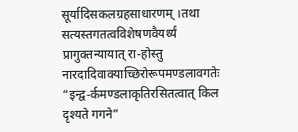सूर्यादिसकलग्रहसाधारणम् ।तथा सत्यस्तगतत्वविशेषणवैयर्थ्यं प्रागुक्तन्यायात् रा-होस्तु नारदादिवाक्याच्छिरोरूपमण्डलावगतेः “इन्द्व-र्कमण्डलाकृतिरसितत्वात् किल दृश्यते गगने”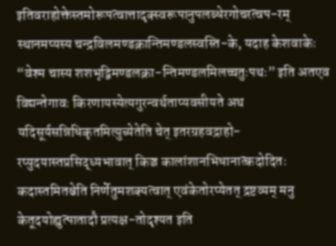इतिवराहोक्तेस्तमोरूपत्वात्तादृक्स्वरूपानुपलब्धेरगोचरत्वप-रम् स्थानमप्यस्य चन्द्रविलमण्डक्रान्तिमण्डलस्वस्ति-के, यदाह केशवाकेः “वेश्म चास्य शशभृद्विमण्डलक्रा-न्तिमण्डलमिलच्चतुःपथः” इति अतएव विद्यन्तेगावः किरणायस्येत्यगुरन्वर्थताप्यवसीयते अथ यदिसूर्यसन्निधिकृतमित्युच्येतेति चेत् इतरग्रहवद्राहो-रप्युदयास्तप्रसिद्ध्यभावात् किञ्च कालांशानभिधानात्कदोदितः कदास्तमितश्चेति निर्णेतुमशक्यत्वात् एवंकेतोरप्येतत् द्रष्टव्यम् मनु केतूदयोह्युत्पातादौ प्रत्यक्ष-तोदृश्यत इति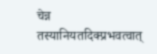चेन्न तस्यानियतदिक्प्रभवत्वात्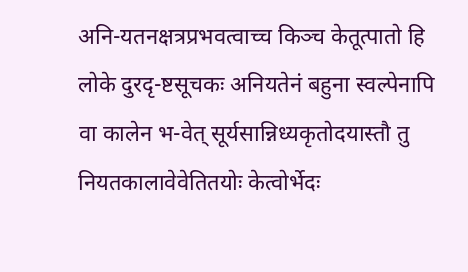अनि-यतनक्षत्रप्रभवत्वाच्च किञ्च केतूत्पातो हि लोके दुरदृ-ष्टसूचकः अनियतेनं बहुना स्वल्पेनापि वा कालेन भ-वेत् सूर्यसान्निध्यकृतोदयास्तौ तु नियतकालावेवेतितयोः केत्वोर्भेदः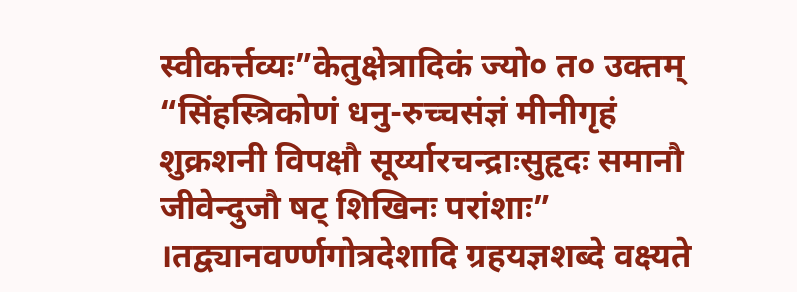स्वीकर्त्तव्यः”केतुक्षेत्रादिकं ज्यो० त० उक्तम् “सिंहस्त्रिकोणं धनु-रुच्चसंज्ञं मीनीगृहं शुक्रशनी विपक्षौ सूर्य्यारचन्द्राःसुहृदः समानौ जीवेन्दुजौ षट् शिखिनः परांशाः” ।तद्व्यानवर्ण्णगोत्रदेशादि ग्रहयज्ञशब्दे वक्ष्यते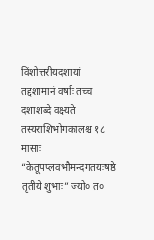विंशोत्तरीयदशायां तद्दशामानं वर्षाः तच्च दशाशब्दे वक्ष्यते तस्यराशिभोगकालश्च १८ मासाः “केतूपप्लवभौमन्दगतयःषष्ठे तृतीये शुभाः” ज्यो० त०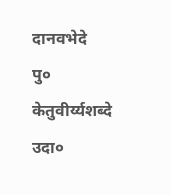दानवभेदे
पु०
केतुवीर्य्यशब्दे उदा०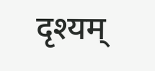दृश्यम्